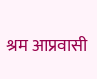श्रम आप्रवासी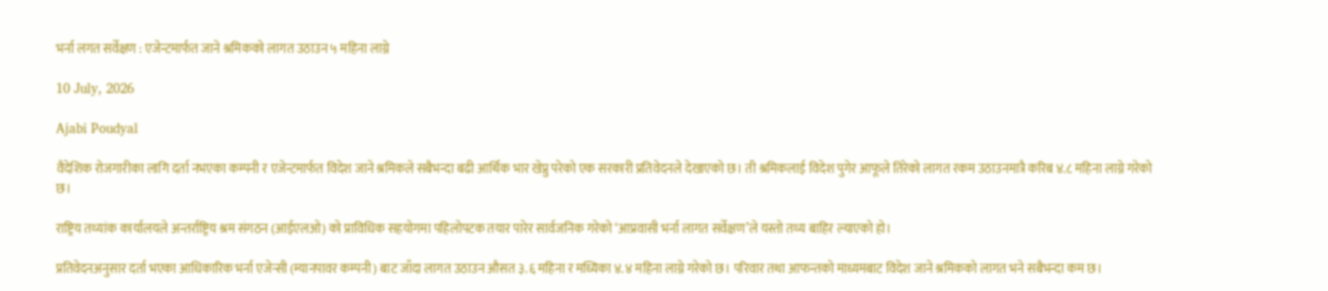भर्ना लगत सर्वेक्षण : एजेन्टमार्फत जाने श्रमिकको लागत उठाउन ५ महिना लाग्ने

10 July, 2026

Ajabi Poudyal

वैदेशिक रोजगारीका लागि दर्ता नभएका कम्पनी र एजेन्टमार्फत विदेश जाने श्रमिकले सबैभन्दा बढी आर्थिक भार खेप्नु परेको एक सरकारी प्रतिवेदनले देखाएको छ। ती श्रमिकलाई विदेश पुगेर आफूले तिरेको लागत रकम उठाउनमात्रै करिब ४.८ महिना लाग्ने गरेको छ।

राष्ट्रिय तथ्यांक कार्यालयले अन्तर्राष्ट्रिय श्रम संगठन (आईएलओ) को प्राविधिक सहयोगमा पहिलोपटक तयार पारेर सार्वजनिक गरेको ‘आप्रवासी भर्ना लागत सर्वेक्षण’ले यस्तो तथ्य बाहिर ल्याएको हो।

प्रतिवेदनअनुसार दर्ता भएका आधिकारिक भर्ना एजेन्सी (म्यानपावर कम्पनी) बाट जाँदा लागत उठाउन औसत ३.६ महिना र मध्यिका ४.४ महिना लाग्ने गरेको छ। परिवार तथा आफन्तको माध्यमबाट विदेश जाने श्रमिकको लागत भने सबैभन्दा कम छ।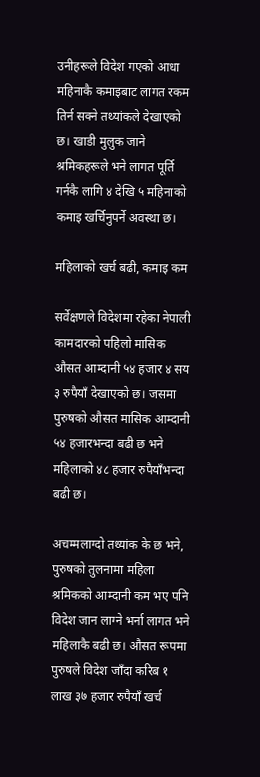उनीहरूले विदेश गएको आधा महिनाकै कमाइबाट लागत रकम तिर्न सक्ने तथ्यांकले देखाएको छ। खाडी मुलुक जाने श्रमिकहरूले भने लागत पूर्ति गर्नकै लागि ४ देखि ५ महिनाको कमाइ खर्चिनुपर्ने अवस्था छ।

महिलाको खर्च बढी, कमाइ कम

सर्वेक्षणले विदेशमा रहेका नेपाली कामदारको पहिलो मासिक औसत आम्दानी ५४ हजार ४ सय ३ रुपैयाँ देखाएको छ। जसमा पुरुषको औसत मासिक आम्दानी ५४ हजारभन्दा बढी छ भने महिलाको ४८ हजार रुपैयाँभन्दा बढी छ।

अचम्मलाग्दो तथ्यांक के छ भने, पुरुषको तुलनामा महिला श्रमिकको आम्दानी कम भए पनि विदेश जान लाग्ने भर्ना लागत भने महिलाकै बढी छ। औसत रूपमा पुरुषले विदेश जाँदा करिब १ लाख ३७ हजार रुपैयाँ खर्च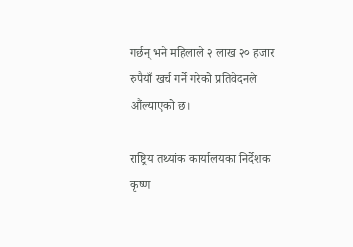गर्छन् भने महिलाले २ लाख २० हजार रुपैयाँ खर्च गर्ने गरेको प्रतिवेदनले
औंल्याएको छ।

राष्ट्रिय तथ्यांक कार्यालयका निर्देशक कृष्ण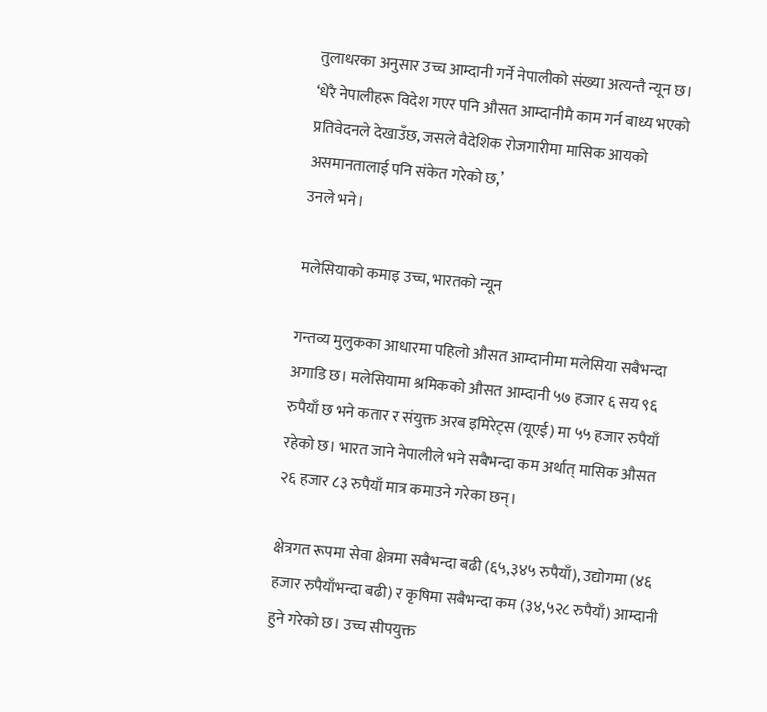तुलाधरका अनुसार उच्च आम्दानी गर्ने नेपालीको संख्या अत्यन्तै न्यून छ। ‘धेरै नेपालीहरू विदेश गएर पनि औसत आम्दानीमै काम गर्न बाध्य भएको प्रतिवेदनले देखाउँछ, जसले वैदेशिक रोजगारीमा मासिक आयको असमानतालाई पनि संकेत गरेको छ,’
उनले भने।

मलेसियाको कमाइ उच्च, भारतको न्यून

गन्तव्य मुलुकका आधारमा पहिलो औसत आम्दानीमा मलेसिया सबैभन्दा अगाडि छ। मलेसियामा श्रमिकको औसत आम्दानी ५७ हजार ६ सय ९६ रुपैयाँ छ भने कतार र संयुक्त अरब इमिरेट्स (यूएई) मा ५५ हजार रुपैयाँ रहेको छ। भारत जाने नेपालीले भने सबैभन्दा कम अर्थात् मासिक औसत २६ हजार ८३ रुपैयाँ मात्र कमाउने गरेका छन्।

क्षेत्रगत रूपमा सेवा क्षेत्रमा सबैभन्दा बढी (६५,३४५ रुपैयाँ), उद्योगमा (४६ हजार रुपैयाँभन्दा बढी) र कृषिमा सबैभन्दा कम (३४,५२८ रुपैयाँ) आम्दानी हुने गरेको छ। उच्च सीपयुक्त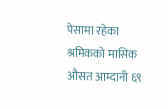पेसामा रहेका श्रमिकको मासिक औसत आम्दानी ६९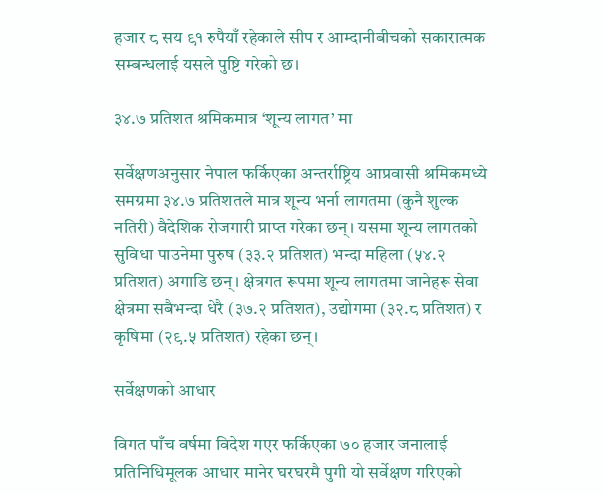हजार ८ सय ९१ रुपैयाँ रहेकाले सीप र आम्दानीबीचको सकारात्मक सम्बन्धलाई यसले पुष्टि गरेको छ।

३४.७ प्रतिशत श्रमिकमात्र ‘शून्य लागत’ मा

सर्वेक्षणअनुसार नेपाल फर्किएका अन्तर्राष्ट्रिय आप्रवासी श्रमिकमध्ये समग्रमा ३४.७ प्रतिशतले मात्र शून्य भर्ना लागतमा (कुनै शुल्क नतिरी) वैदेशिक रोजगारी प्राप्त गरेका छन्। यसमा शून्य लागतको सुविधा पाउनेमा पुरुष (३३.२ प्रतिशत) भन्दा महिला (५४.२ प्रतिशत) अगाडि छन्। क्षेत्रगत रूपमा शून्य लागतमा जानेहरू सेवा क्षेत्रमा सबैभन्दा धेरै (३७.२ प्रतिशत), उद्योगमा (३२.८ प्रतिशत) र कृषिमा (२९.५ प्रतिशत) रहेका छन्।

सर्वेक्षणको आधार

विगत पाँच वर्षमा विदेश गएर फर्किएका ७० हजार जनालाई प्रतिनिधिमूलक आधार मानेर घरघरमै पुगी यो सर्वेक्षण गरिएको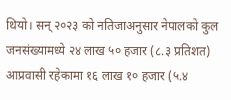थियो। सन् २०२३ को नतिजाअनुसार नेपालको कुल जनसंख्यामध्ये २४ लाख ५० हजार (८.३ प्रतिशत) आप्रवासी रहेकामा १६ लाख १० हजार (५.४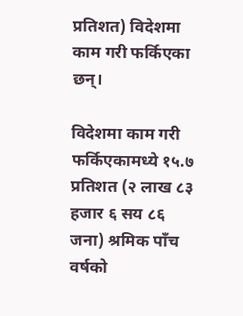प्रतिशत) विदेशमा काम गरी फर्किएका छन्।

विदेशमा काम गरी फर्किएकामध्ये १५.७ प्रतिशत (२ लाख ८३ हजार ६ सय ८६ जना) श्रमिक पाँच वर्षको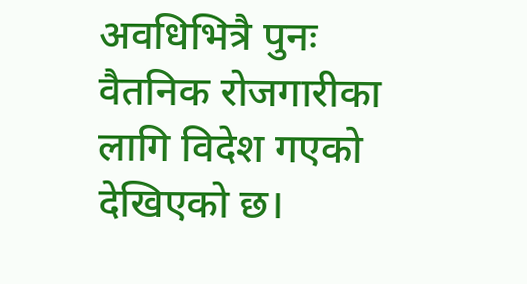अवधिभित्रै पुनः वैतनिक रोजगारीका लागि विदेश गएको देखिएको छ।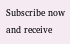Subscribe now and receive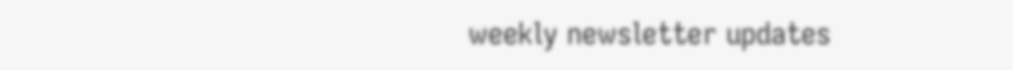weekly newsletter updates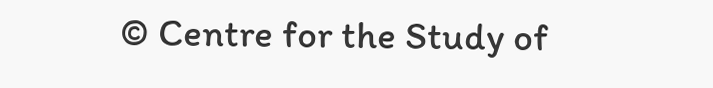© Centre for the Study of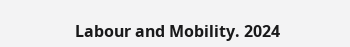Labour and Mobility. 2024